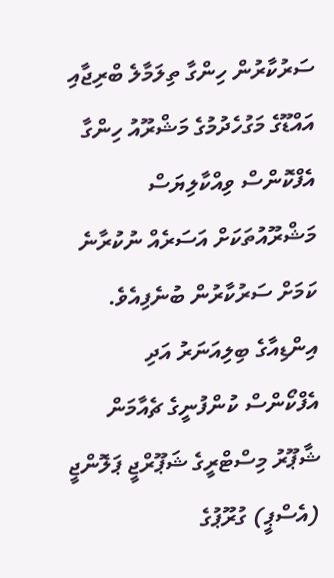ސަރުކާރުން ހިންގާ ތިލަމާލެ ބްރިޖާއި އައްޑޫގެ މަގުހެދުމުގެ މަޝްރޫއު ހިންގާ އެފްކޮންސް ވިއްކާލިޔަސް މަޝްރޫއުތަކަށް އަސަރެއް ނުކުރާނެ ކަމަށް ސަރުކާރުން ބުނެފިއެވެ.
އިންޑިއާގެ ބިލިއަނަރު އަދި އެފްކޯންސް ކުންފުނީގެ ޗެއާމަން ޝާޕޫރު މިސްޓްރީގެ ޝަޕޫރްޖީ ޕަލޮންޖީ (އެސްޕީ) ގުރޫޕުގެ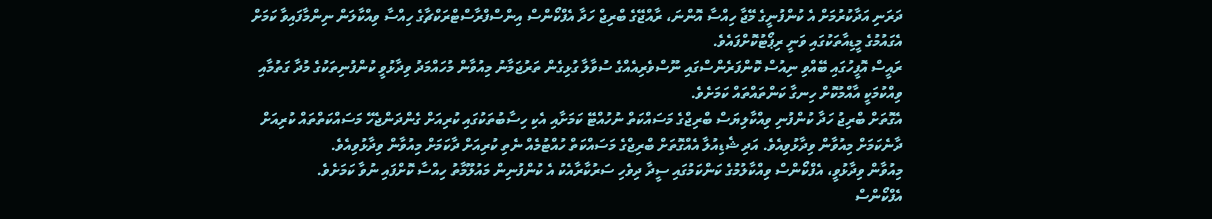ދަރަނި އަދާކުރުމަށް އެ ކުންފުނީގެ މޭޖާ ހިއްސާ އޮންނަ، ރާއްޖޭގެ ބްރިޖް ހަދާ އެފްކޯންސް އިންސްފްރާސްޓްރަކްޗާގެ ހިއްސާ ވިއްކާލަން ނިންމާފައިވާ ކަމަށް އެގައުމުގެ މީޑިއާތަކުގައި ވަނީ ރިޕޯޓުކޮށްފައެވެ.
ރައީސް އޮފީހުގައި ބޭއްވި ނިއުސް ކޮންފަރެންސްގައި ނޫސްވެރިއެއްގެ ސުވާލާ ގުޅިގެން ތަރުޖަމާނު މިއުވާން މުހައްމަދު ވިދާޅުވީ ކުންފުނިތަކުގެ މުދާ ގަތުމާއި ވިއްކުމަކީ އާއްމުކޮށް ހިނގާ ކަންތައްތައް ކަމަށެވެ.
އެގޮތަށް ބްރިޖު ހަދާ ކުންފުނި ވިއްކާލިޔަސް ބްރިޖްގެ މަސައްކަތް ނުހުއްޓޭ ކަމަށާއި އެކި ހިސާބުތަކުގައި ކުރިއަށް ގެންދަންޖެހޭ މަސައްކަތްތައް ކުރިއަށް ދާނެކަމަށް މިއުވާން ވިދާޅުވިއެވެ. އަދި ޝެޑިއުލާ އެއްގޮތަށް ބްރިޖްގެ މަސައްކަތް ހުއްޓުމެއް ނެތި ކުރިއަށް ދާކަމަށް މިއުވާން ވިދާޅުވިއެވެ.
މިއުވާން ވިދާޅުވީ، އެފްކޯންސް ވިއްކާލުމުގެ ކަންކަމުގައި ސީދާ ދިވެހި ސަރުކާރާއެކު އެ ކުންފުނިން މައުލޫމާތު ހިއްސާ ކޮށްފައި ނުވާ ކަމަށެވެ.
އެފްކޯންސް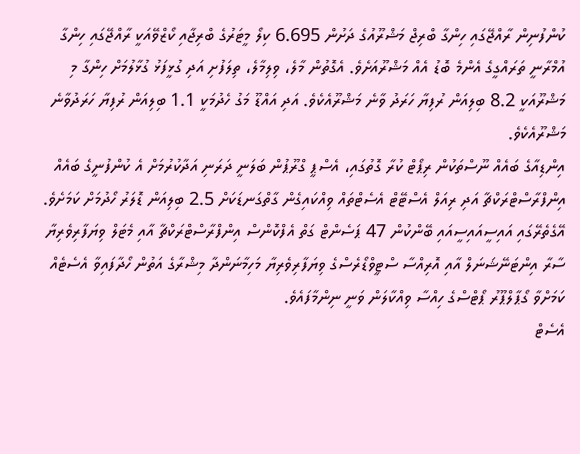ކުންފުނިން ރާއްޖޭގައި ހިންގާ ބްރިޖް މަޝްރޫއުގެ ދަށުން 6.695 ކިލޯ މީޓަރުގެ ބްރިޖާއި ކޯޒްވޭއަކީ ރާއްޖޭގައި ހިންގާ އުމްރާނީ ތަރައްގީގެ އެންމެ ބޮޑު އެއް މަޝްރޫއަށެވެ. އެގޮތުން މާލެ، ވިލިމާލެ، ތިލަފުށި އަދި ގުޅީފަޅު ގުޅާލުމަށް ހިންގާ މި މަޝްރޫއަކީ 8.2 ބިލިއަން ރުފިޔާ ހަރަދު ވާނެ މަޝްރޫއެކެވެ. އަދި އައްޑޫ މަގު ހެދުމަކީ 1.1 ބިލިއަން ރުފިޔާ ހަރަދުވާނެ މަޝްރޫއެކެވެ.
އިންޑިއާގެ ބައެއް ނޫސްތަކުން ރިޕޯޓް ކުރާ ގޮތުގައި، އެސްޕީ ގްރޫޕުން ބަލަނީ ދަރަނި އަދާކުރުމަށް އެ ކުންފުނީގެ ބައެއް އިންފްރާސްޓްރަކްޗާ އަދި ރިއަލް އެސްޓޭޓް އެސެޓްތައް ވިއްކައިގެން ގާތްގަނޑަކަށް 2.5 ބިލިއަން ޑޮލަރު ހޯދުމަށް ކަމަށެވެ. އޭގެތެރޭގައި އައިސީއައިސީއައި ބޭންކުން 47 ޕަސެންޓް ގަތް އެފްކޮންސް އިންފްރާސްޓްރަކްޗާ އާއި މެޓަލް ވިޔަފާރިވެރިޔާ ސާރާ އިންޓަނޭޝަނަލް އާއި އޮރިއްސާ ސްޓީވްޑޯރެސްގެ ވިޔަފާރިވެރިޔާ މަހިމާނަންދާ މިޝްރާގެ އަތުން ހޯދާފައިވާ އެސެޓެއް ކަމަށްވާ ގޯޕާލްޕޫރު ޕޯޓްސްގެ ހިއްސާ ވިއްކާލަން ވަނީ ނިންމާފައެވެ.
އެސެޓް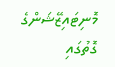މޮނިޓައިޒޭޝަންގެ ގޮތުގައި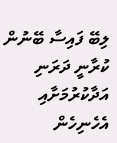ލިބޭ ފައިސާ ބޭނުން ކުރާނީ ދަރަނި އަދާކުރުމަށާއި އެހެނިހެން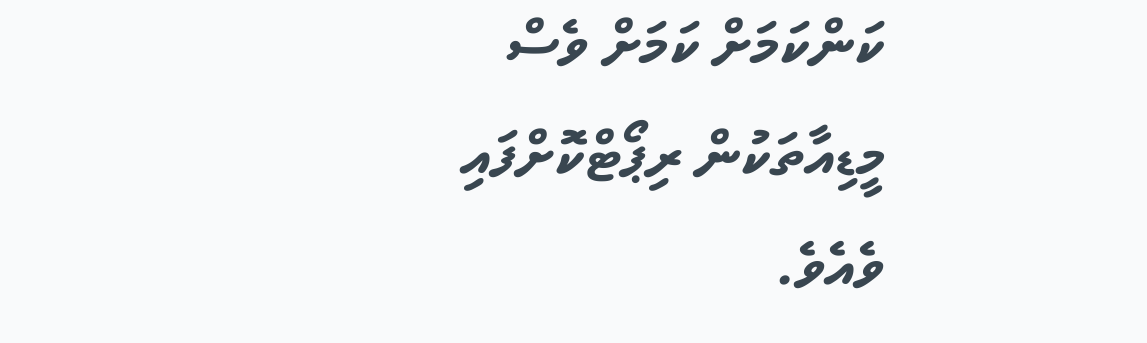ކަންކަމަށް ކަމަށް ވެސް މީޑިއާތަކުން ރިޕޯޓްކޮށްފައި ވެއެވެ.